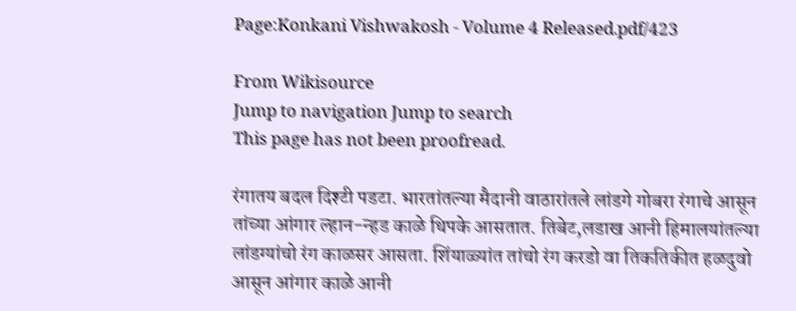Page:Konkani Vishwakosh - Volume 4 Released.pdf/423

From Wikisource
Jump to navigation Jump to search
This page has not been proofread.

रंगातय बदल दिश्टी पडटा. भारतांतल्या मैदानी वाठारांतले लांडगे गोबरा रंगाचे आसून तांच्या आंगार ल्हान-न्हड काळे थिपके आसतात. तिबेट,लडाख आनी हिमालयांतल्या लांडग्यांचो रंग काळसर आसता. शिंयाळ्यांत तांचो रंग करडो वा तिकतिकीत हळदुवो आसून आंगार काळे आनी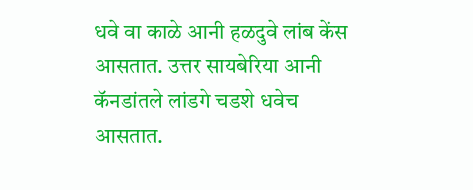धवे वा काळे आनी हळदुवे लांब केंस आसतात. उत्तर सायबेरिया आनी कॅनडांतले लांडगे चडशे धवेच आसतात.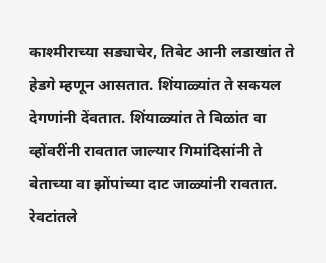काश्मीराच्या सड्याचेर, तिबेट आनी लडाखांत ते हेडगे म्हणून आसतात. शिंयाळ्यांत ते सकयल देगणांनी देंवतात. शिंयाळ्यांत ते बिळांत वा व्होंवरींनी रावतात जाल्यार गिमांदिसांनी ते बेताच्या वा झोंपांच्या दाट जाळ्यांनी रावतात. रेवटांतले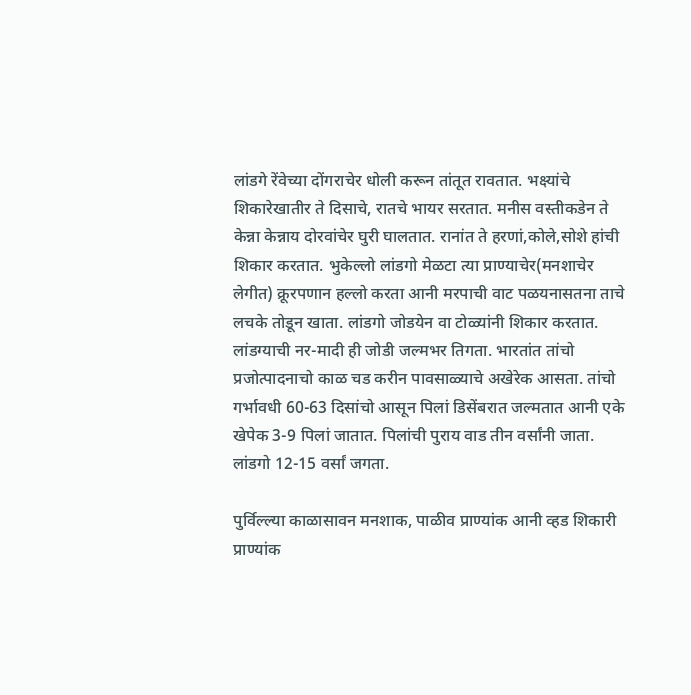लांडगे रेंवेच्या दोंगराचेर धोली करून तांतूत रावतात. भक्ष्यांचे शिकारेखातीर ते दिसाचे, रातचे भायर सरतात. मनीस वस्तीकडेन ते केन्ना केन्नाय दोरवांचेर घुरी घालतात. रानांत ते हरणां,कोले,सोशे हांची शिकार करतात. भुकेल्लो लांडगो मेळटा त्या प्राण्याचेर(मनशाचेर लेगीत) क्रूरपणान हल्लो करता आनी मरपाची वाट पळयनासतना ताचे लचके तोडून खाता. लांडगो जोडयेन वा टोळ्यांनी शिकार करतात. लांडग्याची नर-मादी ही जोडी जल्मभर तिगता. भारतांत तांचो प्रजोत्पादनाचो काळ चड करीन पावसाळ्याचे अखेरेक आसता. तांचो गर्भावधी 60-63 दिसांचो आसून पिलां डिसेंबरात जल्मतात आनी एके खेपेक 3-9 पिलां जातात. पिलांची पुराय वाड तीन वर्सांनी जाता. लांडगो 12-15 वर्सां जगता.

पुर्विल्ल्या काळासावन मनशाक, पाळीव प्राण्यांक आनी व्हड शिकारी प्राण्यांक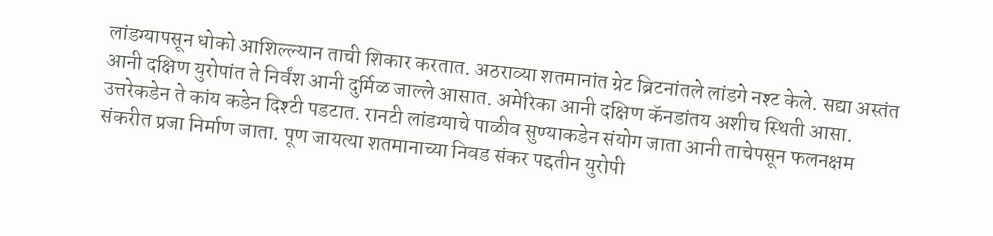लांडग्यापसून धोको आशिल्ल्यान ताची शिकार करतात. अठराव्या शतमानांत ग्रेट ब्रिटनांतले लांडगे नश्ट केले. सद्या अस्तंत आनी दक्षिण युरोपांत ते निर्वंश आनी दुर्मिळ जाल्ले आसात. अमेरिका आनी दक्षिण कॅनडांतय अशीच स्थिती आसा. उत्तरेकडेन ते कांय कडेन दिश्टी पडटात. रानटी लांडग्याचे पाळीव सुण्याकडेन संयोग जाता आनी ताचेपसून फलनक्षम संकरीत प्रजा निर्माण जाता. पूण जायत्या शतमानाच्या निवड संकर पद्दतीन युरोपी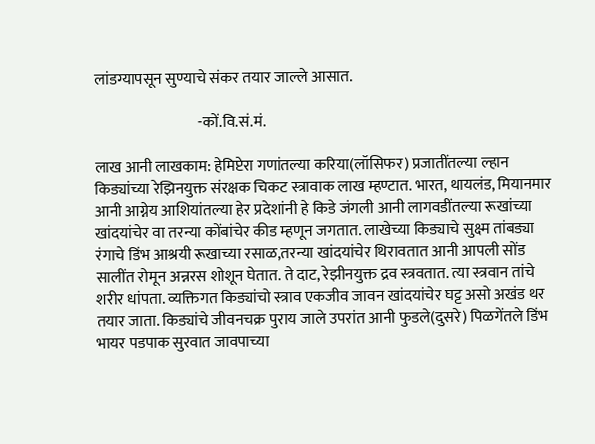लांडग्यापसून सुण्याचे संकर तयार जाल्ले आसात.

                                  -कों.वि.सं.मं.

लाख आनी लाखकाम: हेमिप्टेरा गणांतल्या करिया(लॉसिफर) प्रजातींतल्या ल्हान किड्यांच्या रेझिनयुक्त संरक्षक चिकट स्त्रावाक लाख म्हण्टात. भारत, थायलंड, मियानमार आनी आग्नेय आशियांतल्या हेर प्रदेशांनी हे किडे जंगली आनी लागवडींतल्या रूखांच्या खांदयांचेर वा तरन्या कोंबांचेर कीड म्हणून जगतात. लाखेच्या किड्याचे सुक्ष्म तांबड्या रंगाचे डिंभ आश्रयी रूखाच्या रसाळ,तरन्या खांदयांचेर थिरावतात आनी आपली सोंड सालींत रोमून अन्नरस शोशून घेतात. ते दाट, रेझीनयुक्त द्रव स्त्रवतात. त्या स्त्रवान तांचे शरीर धांपता. व्यक्तिगत किड्यांचो स्त्राव एकजीव जावन खांदयांचेर घट्ट असो अखंड थर तयार जाता. किड्यांचे जीवनचक्र पुराय जाले उपरांत आनी फुडले(दुसरे) पिळगेंतले डिंभ भायर पडपाक सुरवात जावपाच्या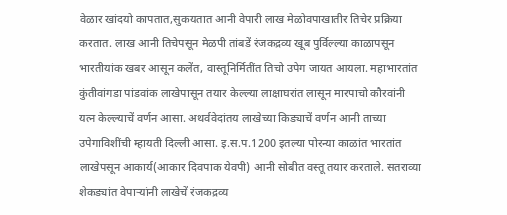वेळार खांदयो कापतात,सुकयतात आनी वेपारी लाख मेळोवपाखातीर तिचेर प्रक्रिया करतात. लाख आनी तिचेपसून मेळपी तांबडें रंजकद्रव्य खूब पुर्विल्ल्या काळापसून भारतीयांक खबर आसून कलेंत, वास्तूनिर्मितींत तिचो उपेग जायत आयला. महाभारतांत कुंतीवांगडा पांडवांक लाखेपासून तयार केल्ल्या लाक्षाघरांत लासून मारपाचो कौरवांनी यत्न केल्ल्याचें वर्णन आसा. अथर्ववेदांतय लाखेच्या किड्याचें वर्णन आनी ताच्या उपेगाविशींची म्हायती दिल्ली आसा. इ.स.प.1200 इतल्या पोरन्या काळांत भारतांत लाखेपसून आकार्य(आकार दिवपाक येवपी) आनी सोबीत वस्तू तयार करताले. सतराव्या शेकड्यांत वेपाऱ्यांनी लाखेचें रंजकद्रव्य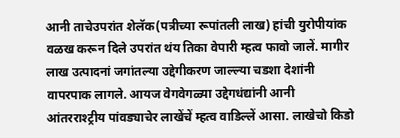आनी ताचेउपरांत शेलॅक(पत्रीच्या रूपांतली लाख) हांची युरोपीयांक वळख करून दिले उपरांत थंय तिका वेपारी म्हत्व फावो जालें. मागीर लाख उत्पादनां जगांतल्या उद्देगीकरण जाल्ल्या चडशा देशांनी वापरपाक लागले. आयज वेगवेगळ्या उद्देगधंद्यांनी आनी आंतरराश्ट्रीय पांवड्याचेर लाखेंचें म्हत्व वाडिल्लें आसा. लाखेचो किडो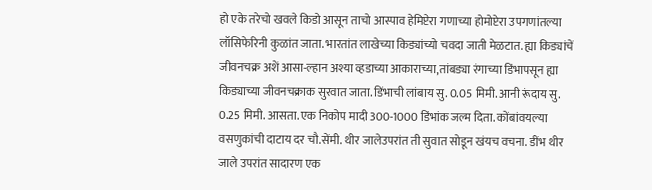हो एके तरेचो खवले किडो आसून ताचो आस्पाव हेमिप्टेरा गणाच्या होमोप्टेरा उपगणांतल्या लॉसिफेरिनी कुळांत जाता. भारतांत लाखेच्या किड्यांच्यो चवदा जाती मेळटात. ह्या किड्यांचें जीवनचक्र अशें आसा-ल्हान अश्या व्हडाच्या आकाराच्या,तांबड्या रंगाच्या डिंभापसून ह्या किड्याच्या जीवनचक्राक सुरवात जाता. डिंभाची लांबाय सु. 0.05 मिमी. आनी रूंदाय सु. 0.25 मिमी. आसता. एक निकोप मादी 300-1000 डिंभांक जल्म दिता. कोंबांवयल्या वसणुकांची दाटाय दर चौ.सेंमी. थीर जालेउपरांत ती सुवात सोडून खंयच वचना. डींभ थीर जाले उपरांत सादारण एक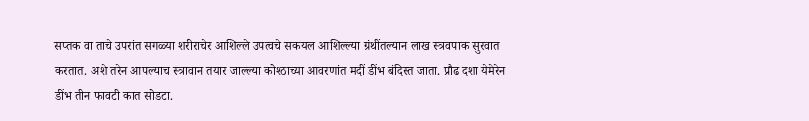सप्तक वा ताचे उपरांत सगळ्या शरीराचेर आशिल्ले उपत्वचे सकयल आशिल्ल्या ग्रंथींतल्यान लाख स्त्रवपाक सुरवात करतात. अशे तरेन आपल्याच स्त्रावान तयार जाल्ल्या कोश्ठाच्या आवरणांत मदीं डींभ बंदिस्त जाता. प्रौढ दशा येमेरेन डींभ तीन फावटी कात सोडटा.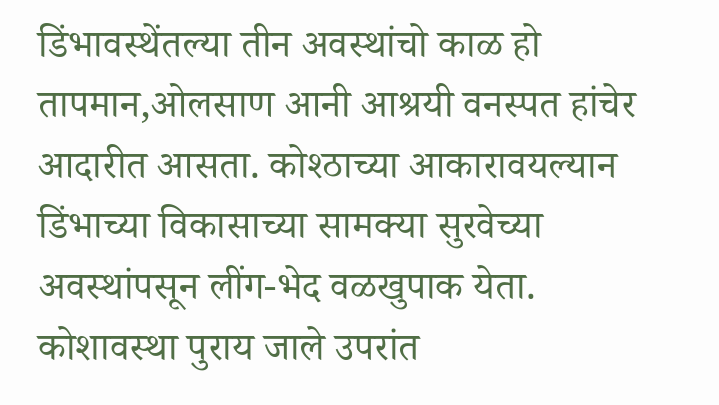डिंभावस्थेंतल्या तीन अवस्थांचो काळ हो तापमान,ओलसाण आनी आश्रयी वनस्पत हांचेर आदारीत आसता. कोश्ठाच्या आकारावयल्यान डिंभाच्या विकासाच्या सामक्या सुरवेच्या अवस्थांपसून लींग-भेद वळखुपाक येता. कोशावस्था पुराय जाले उपरांत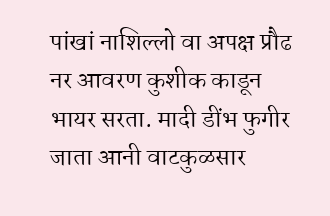पांखां नाशिल्लो वा अपक्ष प्रौढ नर आवरण कुशीक काडून भायर सरता. मादी डींभ फुगीर जाता आनी वाटकुळसार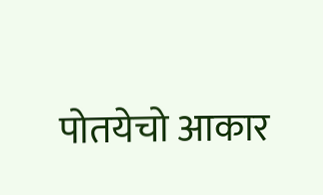पोतयेचो आकार